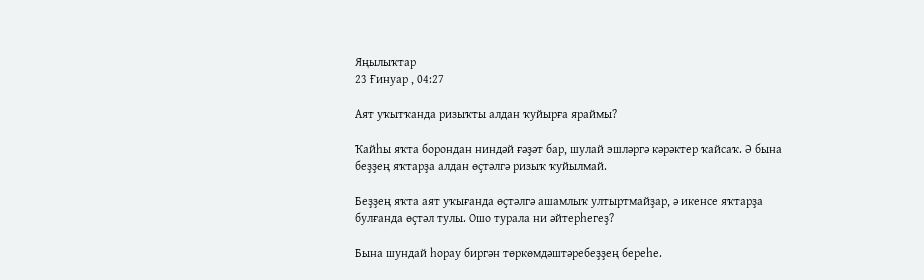Яңылыҡтар
23 Ғинуар , 04:27

Аят уҡытҡанда ризыҡты алдан ҡуйырға яраймы?

Ҡайһы яҡта борондан ниндәй ғәҙәт бар, шулай эшләргә кәрәктер ҡайсаҡ. Ә бына беҙҙең яҡтарҙа алдан өҫтәлгә ризыҡ ҡуйылмай.

Беҙҙең яҡта аят уҡығанда өҫтәлгә ашамлыҡ ултыртмайҙар, ә икенсе яҡтарҙа булғанда өҫтәл тулы. Ошо турала ни әйтерһегеҙ?

Бына шундай һорау биргән төркөмдәштәребеҙҙең береһе.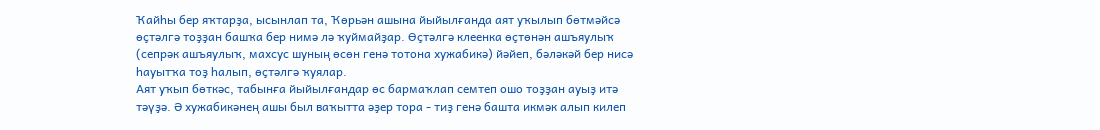Ҡайһы бер яҡтарҙа, ысынлап та, Ҡөрьән ашына йыйылғанда аят уҡылып бөтмәйсә өҫтәлгә тоҙҙан башҡа бер нимә лә ҡуймайҙар. Өҫтәлгә клеенка өҫтөнән ашъяулыҡ (сепрәк ашъяулыҡ, махсус шуның өсөн генә тотона хужабикә) йәйеп, бәләкәй бер нисә һауытҡа тоҙ һалып, өҫтәлгә ҡуялар.
Аят уҡып бөткәс, табынға йыйылғандар өс бармаҡлап семтеп ошо тоҙҙан ауыҙ итә тәүҙә. Ә хужабикәнең ашы был ваҡытта әҙер тора - тиҙ генә башта икмәк алып килеп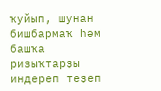ҡуйып, шунан бишбармаҡ һәм башҡа ризыҡтарҙы индереп теҙеп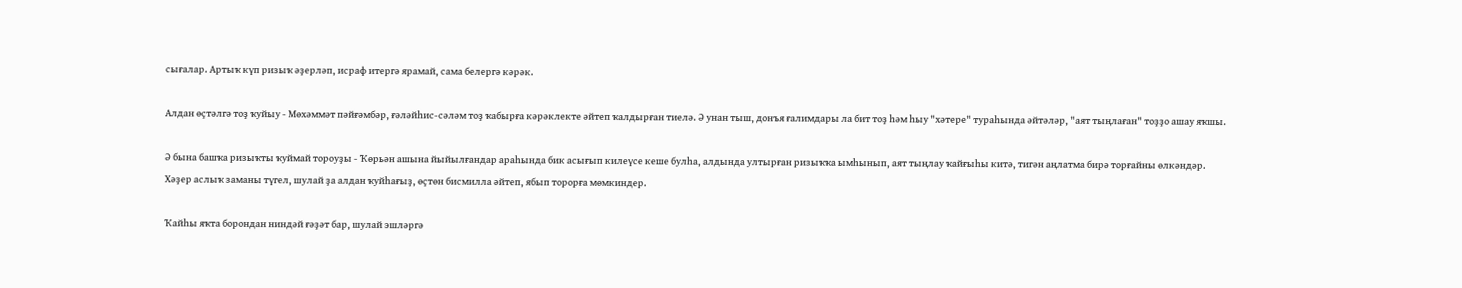сығалар. Артыҡ күп ризыҡ әҙерләп, исраф итергә ярамай, сама белергә кәрәк.

Алдан өҫтәлгә тоҙ ҡуйыу - Мөхәммәт пәйғәмбәр, ғәләйһис-сәләм тоҙ ҡабырға кәрәклекте әйтеп ҡалдырған тиелә. Ә унан тыш, донъя ғалимдары ла бит тоҙ һәм һыу "хәтере" тураһында әйтәләр, "аят тыңлаған" тоҙҙо ашау яҡшы.

Ә бына башҡа ризыҡты ҡуймай тороуҙы - Ҡөрьән ашына йыйылғандар араһында бик асығып килеүсе кеше булһа, алдында ултырған ризыҡҡа ымһынып, аят тыңлау ҡайғыһы китә, тигән аңлатма бирә торғайны өлкәндәр.
Хәҙер аслыҡ заманы түгел, шулай ҙа алдан ҡуйһағыҙ, өҫтөн бисмилла әйтеп, ябып торорға мөмкиндер.

Ҡайһы яҡта борондан ниндәй ғәҙәт бар, шулай эшләргә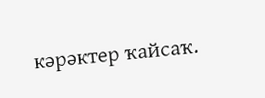кәрәктер ҡайсаҡ.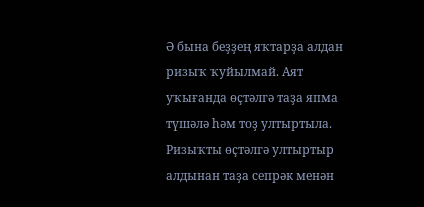Ә бына беҙҙең яҡтарҙа алдан ризыҡ ҡуйылмай. Аят уҡығанда өҫтәлгә таҙа япма түшәлә һәм тоҙ ултыртыла. Ризыҡты өҫтәлгә ултыртыр алдынан таҙа сепрәк менән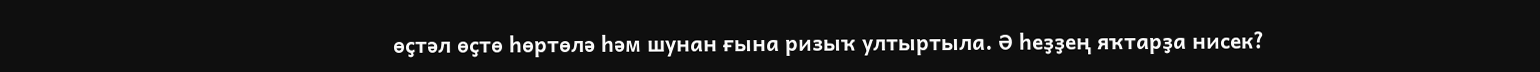өҫтәл өҫтө һөртөлә һәм шунан ғына ризыҡ ултыртыла. Ә һеҙҙең яҡтарҙа нисек?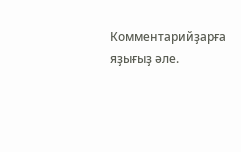Комментарийҙарға яҙығыҙ әле.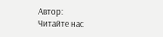Автор:
Читайте нас